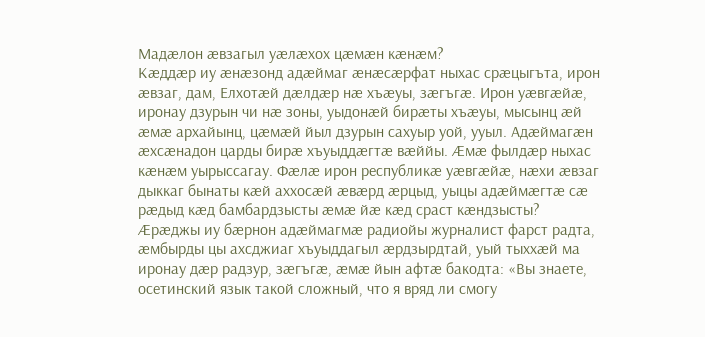Мадæлон æвзагыл уæлæхох цæмæн кæнæм?
Кæддæр иу æнæзонд адæймаг æнæсæрфат ныхас срæцыгъта, ирон æвзаг, дам, Елхотæй дæлдæр нæ хъæуы, зæгъгæ. Ирон уæвгæйæ, иронау дзурын чи нæ зоны, уыдонæй бирæты хъæуы, мысынц æй æмæ архайынц, цæмæй йыл дзурын сахуыр уой, ууыл. Адæймагæн æхсæнадон царды бирæ хъуыддæгтæ вæййы. Æмæ фылдæр ныхас кæнæм уырыссагау. Фæлæ ирон республикæ уæвгæйæ, нæхи æвзаг дыккаг бынаты кæй аххосæй æвæрд æрцыд, уыцы адæймæгтæ сæ рæдыд кæд бамбардзысты æмæ йæ кæд сраст кæндзысты?
Æрæджы иу бæрнон адæймагмæ радиойы журналист фарст радта, æмбырды цы ахсджиаг хъуыддагыл æрдзырдтай, уый тыххæй ма иронау дæр радзур, зæгъгæ, æмæ йын афтæ бакодта: «Вы знаете, осетинский язык такой сложный, что я вряд ли смогу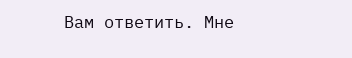Вам ответить. Мне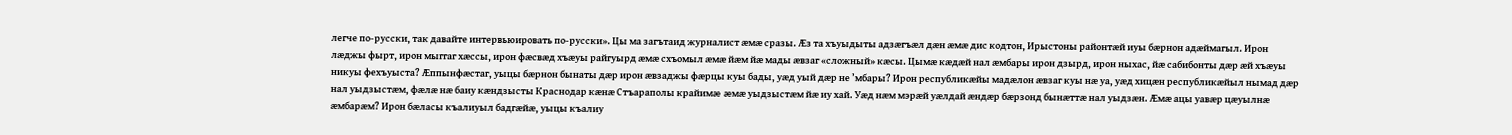легче по-русски, так давайте интервьюировать по-русски». Цы ма загътаид журналист æмæ сразы. Æз та хъуыдыты адзæгъæл дæн æмæ дис кодтон, Ирыстоны районтæй иуы бæрнон адæймагыл. Ирон лæджы фырт, ирон мыггаг хæссы, ирон фæсвæд хъæуы райгуырд æмæ схъомыл æмæ йæм йæ мады æвзаг «сложный» кæсы. Цымæ кæдæй нал æмбары ирон дзырд, ирон ныхас, йæ сабибонты дæр æй хъæуы никуы фехъуыста? Æппынфæстаг, уыцы бæрнон бынаты дæр ирон æвзаджы фæрцы куы бады, уæд уый дæр не ’мбары? Ирон республикæйы мадæлон æвзаг куы нæ уа, уæд хицæн республикæйыл нымад дæр нал уыдзыстæм, фæлæ нæ баиу кæндзысты Краснодар кæнæ Стъараполы крайимæ æмæ уыдзыстæм йæ иу хай. Уæд нæм мэрæй уæлдай æндæр бæрзонд бынæттæ нал уыдзæн. Æмæ ацы уавæр цæуылнæ æмбарæм? Ирон бæласы къалиуыл бадгæйæ, уыцы къалиу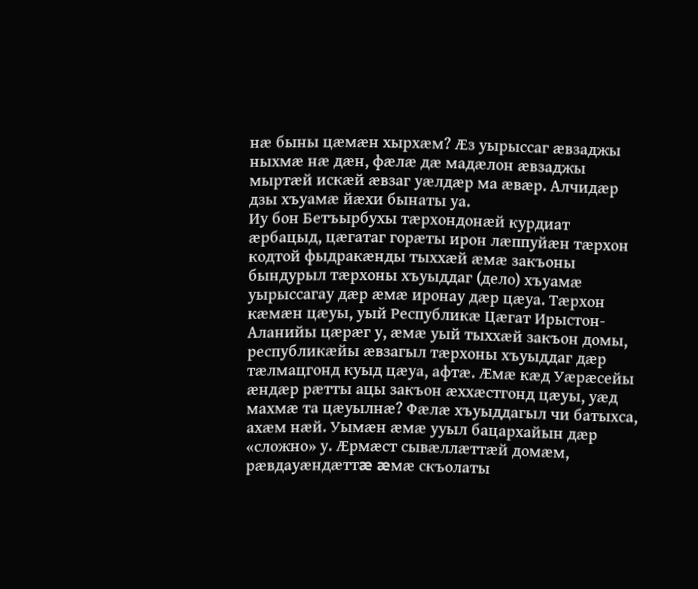нæ быны цæмæн хырхæм? Æз уырыссаг æвзаджы ныхмæ нæ дæн, фæлæ дæ мадæлон æвзаджы мыртæй искæй æвзаг уæлдæр ма æвæр. Алчидæр дзы хъуамæ йæхи бынаты уа.
Иу бон Бетъырбухы тæрхондонæй курдиат æрбацыд, цæгатаг горæты ирон лæппуйæн тæрхон кодтой фыдракæнды тыххæй æмæ закъоны бындурыл тæрхоны хъуыддаг (дело) хъуамæ уырыссагау дæр æмæ иронау дæр цæуа. Тæрхон кæмæн цæуы, уый Республикæ Цæгат Ирыстон-Аланийы цæрæг у, æмæ уый тыххæй закъон домы, республикæйы æвзагыл тæрхоны хъуыддаг дæр тæлмацгонд куыд цæуа, афтæ. Æмæ кæд Уæрæсейы æндæр рæтты ацы закъон æххæстгонд цæуы, уæд махмæ та цæуылнæ? Фæлæ хъуыддагыл чи батыхса, ахæм нæй. Уымæн æмæ ууыл бацархайын дæр «сложно» у. Æрмæст сывæллæттæй домæм, рæвдауæндæттæ æмæ скъолаты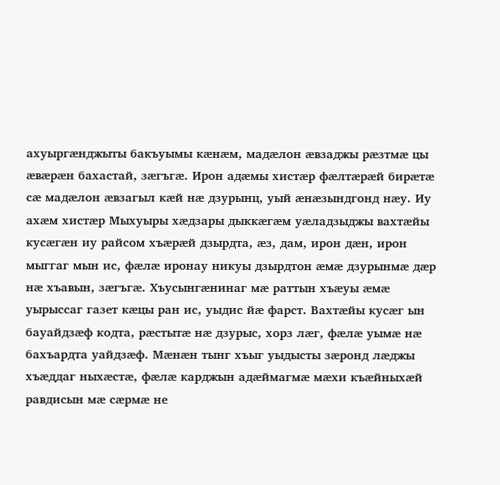ахуыргæнджыты бакъуымы кæнæм, мадæлон æвзаджы рæзтмæ цы æвæрæн бахастай, зæгъгæ. Ирон адæмы хистæр фæлтæрæй бирæтæ сæ мадæлон æвзагыл кæй нæ дзурынц, уый æнæзындгонд нæу. Иу ахæм хистæр Мыхуыры хæдзары дыккæгæм уæладзыджы вахтæйы кусæгæн иу райсом хъæрæй дзырдта, æз, дам, ирон дæн, ирон мыггаг мын ис, фæлæ иронау никуы дзырдтон æмæ дзурынмæ дæр нæ хъавын, зæгъгæ. Хъусынгæнинаг мæ раттын хъæуы æмæ уырыссаг газет кæцы ран ис, уыдис йæ фарст. Вахтæйы кусæг ын бауайдзæф кодта, рæстытæ нæ дзурыс, хорз лæг, фæлæ уымæ нæ бахъардта уайдзæф. Мæнæн тынг хъыг уыдысты зæронд лæджы хъæддаг ныхæстæ, фæлæ карджын адæймагмæ мæхи къæйныхæй равдисын мæ сæрмæ не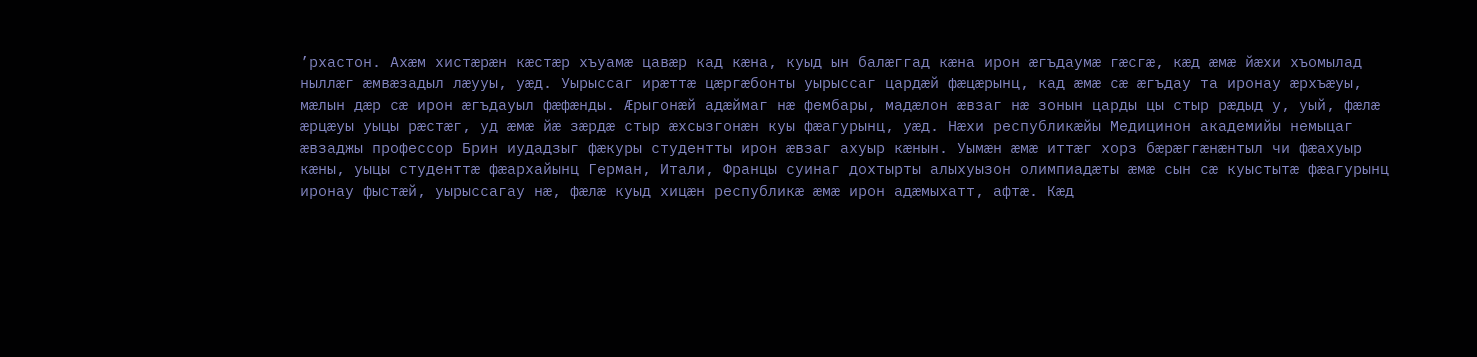’рхастон. Ахæм хистæрæн кæстæр хъуамæ цавæр кад кæна, куыд ын балæггад кæна ирон æгъдаумæ гæсгæ, кæд æмæ йæхи хъомылад ныллæг æмвæзадыл лæууы, уæд. Уырыссаг ирæттæ цæргæбонты уырыссаг цардæй фæцæрынц, кад æмæ сæ æгъдау та иронау æрхъæуы, мæлын дæр сæ ирон æгъдауыл фæфæнды. Æрыгонæй адæймаг нæ фембары, мадæлон æвзаг нæ зонын царды цы стыр рæдыд у, уый, фæлæ æрцæуы уыцы рæстæг, уд æмæ йæ зæрдæ стыр æхсызгонæн куы фæагурынц, уæд. Нæхи республикæйы Медицинон академийы немыцаг æвзаджы профессор Брин иудадзыг фæкуры студентты ирон æвзаг ахуыр кæнын. Уымæн æмæ иттæг хорз бæрæггæнæнтыл чи фæахуыр кæны, уыцы студенттæ фæархайынц Герман, Итали, Францы суинаг дохтырты алыхуызон олимпиадæты æмæ сын сæ куыстытæ фæагурынц иронау фыстæй, уырыссагау нæ, фæлæ куыд хицæн республикæ æмæ ирон адæмыхатт, афтæ. Кæд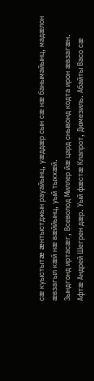сæ куыстытæ æнтыстджын рауайынц, уæддæр сын сæ нæ банымайынц, мадæлон æвзагыл кæй нæ вæййынц, уый тыххæй.
Зындгонд иртасæг, Всеволод Миллер йæ цард снывонд кодта ирон æвзагæн. Афтæ Андрей Шегрен дæр. Уый фæстæ Клапрот, Дюмезиль. Абайты Васо сæ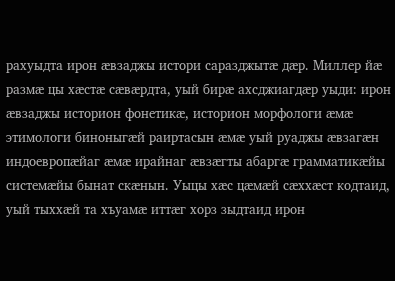рахуыдта ирон æвзаджы истори саразджытæ дæр. Миллер йæ размæ цы хæстæ сæвæрдта, уый бирæ ахсджиагдæр уыди: ирон æвзаджы историон фонетикæ, историон морфологи æмæ этимологи биноныгæй раиртасын æмæ уый руаджы æвзагæн индоевропæйаг æмæ ирайнаг æвзæгты абаргæ грамматикæйы системæйы бынат скæнын. Уыцы хæс цæмæй сæххæст кодтаид, уый тыххæй та хъуамæ иттæг хорз зыдтаид ирон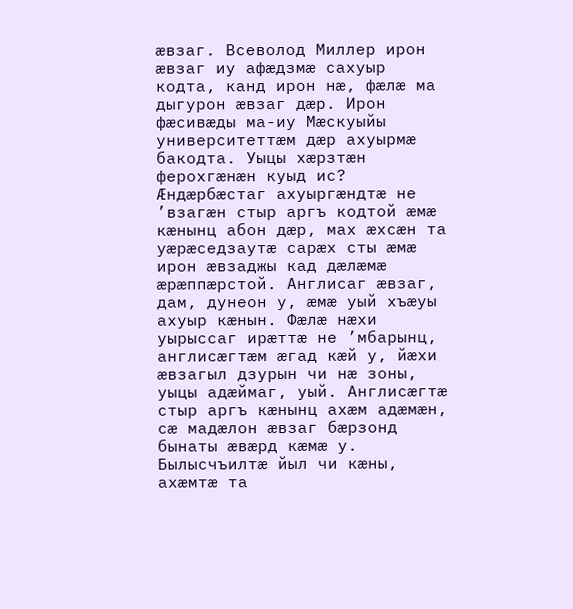æвзаг. Всеволод Миллер ирон æвзаг иу афæдзмæ сахуыр кодта, канд ирон нæ, фæлæ ма дыгурон æвзаг дæр. Ирон фæсивæды ма-иу Мæскуыйы университеттæм дæр ахуырмæ бакодта. Уыцы хæрзтæн ферохгæнæн куыд ис? Æндæрбæстаг ахуыргæндтæ не ’взагæн стыр аргъ кодтой æмæ кæнынц абон дæр, мах æхсæн та уæрæседзаутæ сарæх сты æмæ ирон æвзаджы кад дæлæмæ æрæппæрстой. Англисаг æвзаг, дам, дунеон у, æмæ уый хъæуы ахуыр кæнын. Фæлæ нæхи уырыссаг ирæттæ не ’мбарынц, англисæгтæм æгад кæй у, йæхи æвзагыл дзурын чи нæ зоны, уыцы адæймаг, уый. Англисæгтæ стыр аргъ кæнынц ахæм адæмæн, сæ мадæлон æвзаг бæрзонд бынаты æвæрд кæмæ у. Былысчъилтæ йыл чи кæны, ахæмтæ та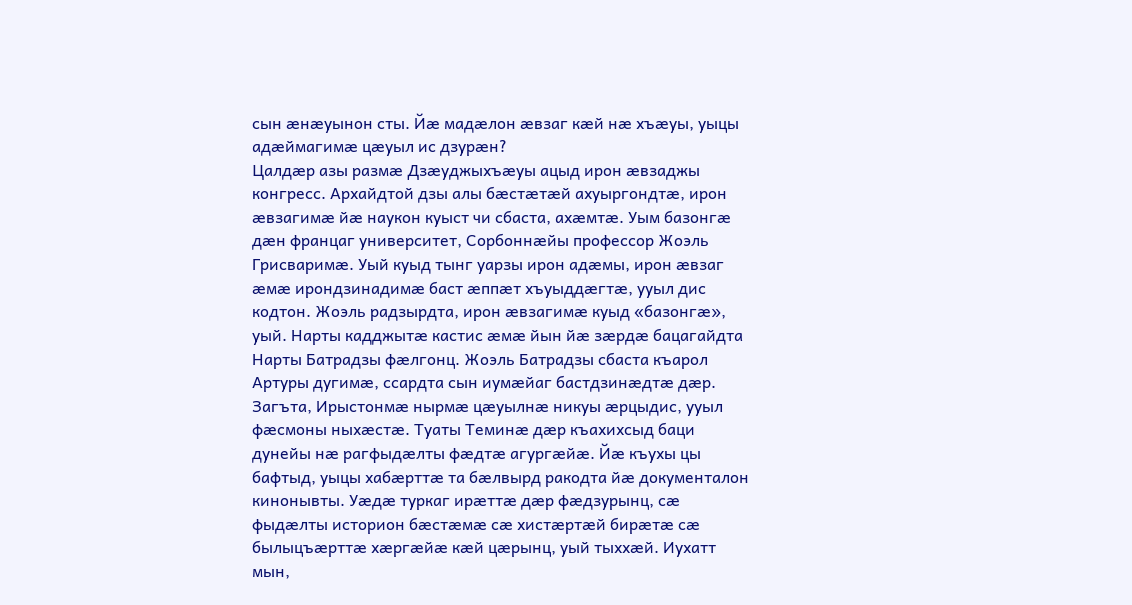сын æнæуынон сты. Йæ мадæлон æвзаг кæй нæ хъæуы, уыцы адæймагимæ цæуыл ис дзурæн?
Цалдæр азы размæ Дзæуджыхъæуы ацыд ирон æвзаджы конгресс. Архайдтой дзы алы бæстæтæй ахуыргондтæ, ирон æвзагимæ йæ наукон куыст чи сбаста, ахæмтæ. Уым базонгæ дæн францаг университет, Сорбоннæйы профессор Жоэль Грисваримæ. Уый куыд тынг уарзы ирон адæмы, ирон æвзаг æмæ ирондзинадимæ баст æппæт хъуыддæгтæ, ууыл дис кодтон. Жоэль радзырдта, ирон æвзагимæ куыд «базонгæ», уый. Нарты кадджытæ кастис æмæ йын йæ зæрдæ бацагайдта Нарты Батрадзы фæлгонц. Жоэль Батрадзы сбаста къарол Артуры дугимæ, ссардта сын иумæйаг бастдзинæдтæ дæр. Загъта, Ирыстонмæ нырмæ цæуылнæ никуы æрцыдис, ууыл фæсмоны ныхæстæ. Туаты Теминæ дæр къахихсыд баци дунейы нæ рагфыдæлты фæдтæ агургæйæ. Йæ къухы цы бафтыд, уыцы хабæрттæ та бæлвырд ракодта йæ документалон кинонывты. Уæдæ туркаг ирæттæ дæр фæдзурынц, сæ фыдæлты историон бæстæмæ сæ хистæртæй бирæтæ сæ былыцъæрттæ хæргæйæ кæй цæрынц, уый тыххæй. Иухатт мын,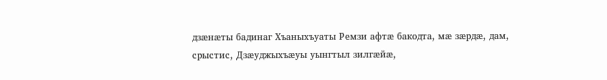дзæнæты бадинаг Хъаныхъуаты Ремзи афтæ бакодта, мæ зæрдæ, дам, срыстис, Дзæуджыхъæуы уынгтыл зилгæйæ,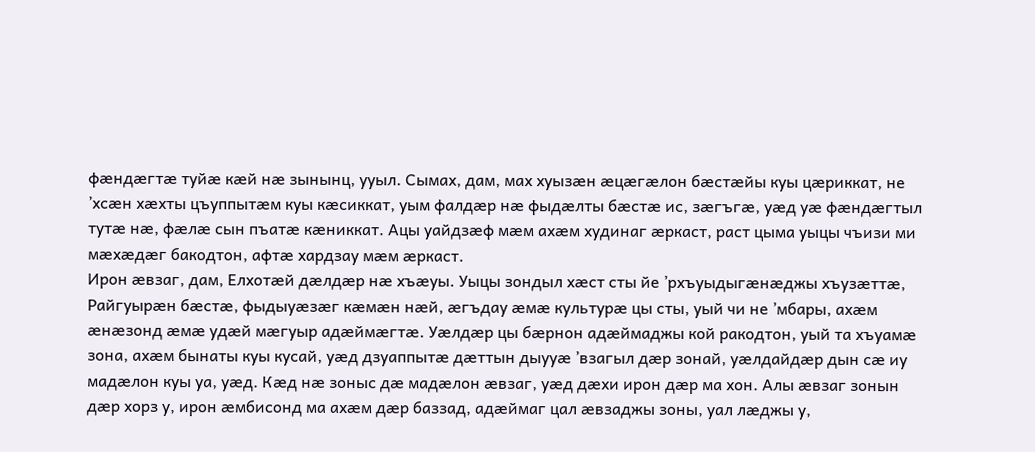фæндæгтæ туйæ кæй нæ зынынц, ууыл. Сымах, дам, мах хуызæн æцæгæлон бæстæйы куы цæриккат, не ’хсæн хæхты цъуппытæм куы кæсиккат, уым фалдæр нæ фыдæлты бæстæ ис, зæгъгæ, уæд уæ фæндæгтыл тутæ нæ, фæлæ сын пъатæ кæниккат. Ацы уайдзæф мæм ахæм худинаг æркаст, раст цыма уыцы чъизи ми мæхæдæг бакодтон, афтæ хардзау мæм æркаст.
Ирон æвзаг, дам, Елхотæй дæлдæр нæ хъæуы. Уыцы зондыл хæст сты йе ’рхъуыдыгæнæджы хъузæттæ, Райгуырæн бæстæ, фыдыуæзæг кæмæн нæй, æгъдау æмæ культурæ цы сты, уый чи не ’мбары, ахæм æнæзонд æмæ удæй мæгуыр адæймæгтæ. Уæлдæр цы бæрнон адæймаджы кой ракодтон, уый та хъуамæ зона, ахæм бынаты куы кусай, уæд дзуаппытæ дæттын дыууæ ’взагыл дæр зонай, уæлдайдæр дын сæ иу мадæлон куы уа, уæд. Кæд нæ зоныс дæ мадæлон æвзаг, уæд дæхи ирон дæр ма хон. Алы æвзаг зонын дæр хорз у, ирон æмбисонд ма ахæм дæр баззад, адæймаг цал æвзаджы зоны, уал лæджы у,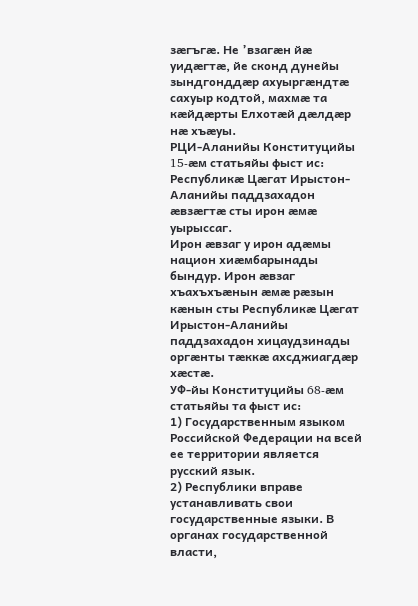зæгъгæ. Не ’взагæн йæ уидæгтæ, йе сконд дунейы зындгонддæр ахуыргæндтæ сахуыр кодтой, махмæ та кæйдæрты Елхотæй дæлдæр нæ хъæуы.
РЦИ-Аланийы Конституцийы 15-æм статьяйы фыст ис:
Республикæ Цæгат Ирыстон-Аланийы паддзахадон æвзæгтæ сты ирон æмæ уырыссаг.
Ирон æвзаг у ирон адæмы национ хиæмбарынады бындур. Ирон æвзаг хъахъхъæнын æмæ рæзын кæнын сты Республикæ Цæгат Ирыстон-Аланийы паддзахадон хицаудзинады оргæнты тæккæ ахсджиагдæр хæстæ.
УФ-йы Конституцийы 68-æм статьяйы та фыст ис:
1) Государственным языком Российской Федерации на всей ее территории является русский язык.
2) Республики вправе устанавливать свои государственные языки. В органах государственной власти,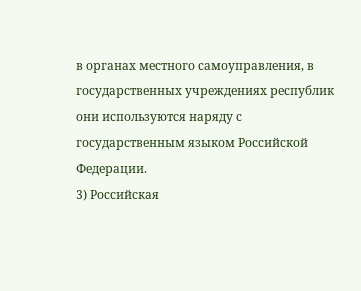в органах местного самоуправления, в государственных учреждениях республик они используются наряду с государственным языком Российской Федерации.
3) Российская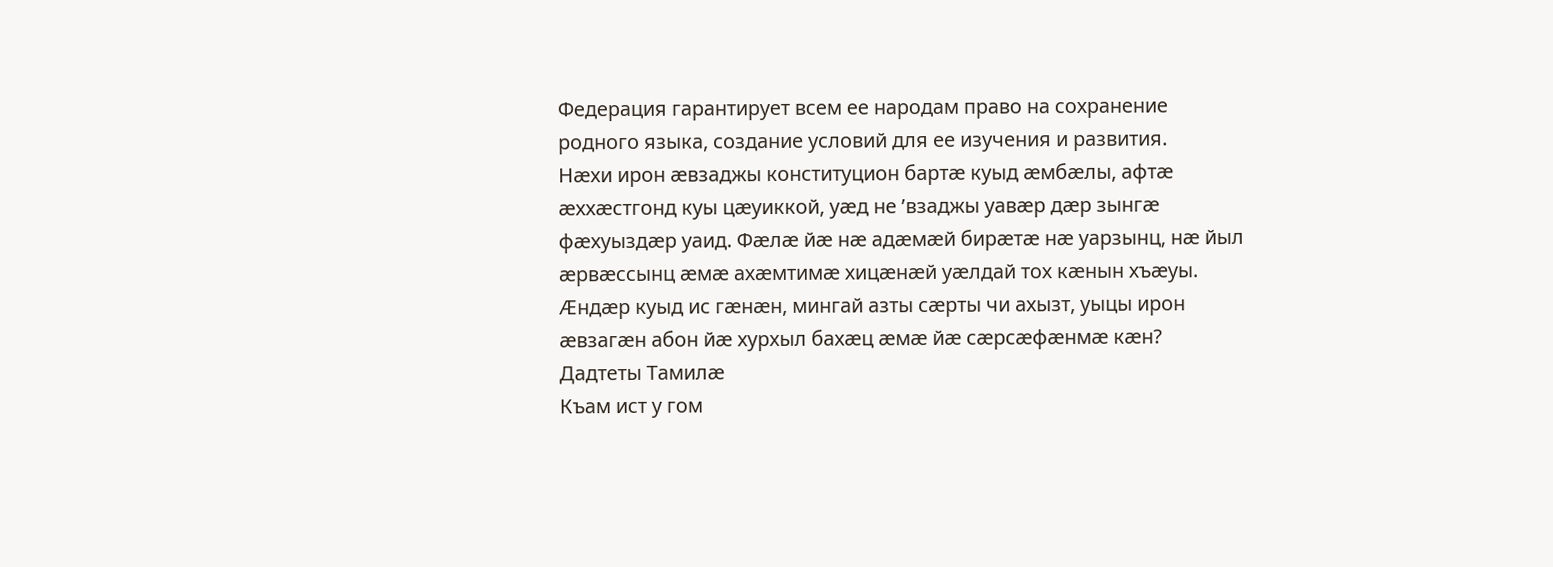Федерация гарантирует всем ее народам право на сохранение родного языка, создание условий для ее изучения и развития.
Нæхи ирон æвзаджы конституцион бартæ куыд æмбæлы, афтæ æххæстгонд куы цæуиккой, уæд не ’взаджы уавæр дæр зынгæ фæхуыздæр уаид. Фæлæ йæ нæ адæмæй бирæтæ нæ уарзынц, нæ йыл æрвæссынц æмæ ахæмтимæ хицæнæй уæлдай тох кæнын хъæуы. Æндæр куыд ис гæнæн, мингай азты сæрты чи ахызт, уыцы ирон æвзагæн абон йæ хурхыл бахæц æмæ йæ сæрсæфæнмæ кæн?
Дадтеты Тамилæ
Къам ист у гом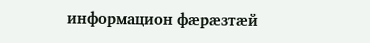информацион фæрæзтæй